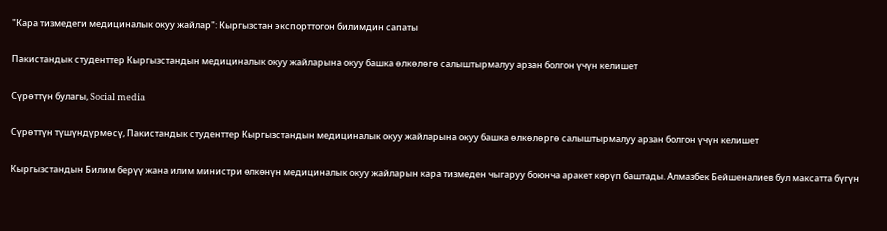"Кара тизмедеги медициналык окуу жайлар": Кыргызстан экспорттогон билимдин сапаты

Пакистандык студенттер Кыргызстандын медициналык окуу жайларына окуу башка өлкөлөгө салыштырмалуу арзан болгон үчүн келишет

Сүрөттүн булагы, Social media

Сүрөттүн түшүндүрмөсү, Пакистандык студенттер Кыргызстандын медициналык окуу жайларына окуу башка өлкөлөргө салыштырмалуу арзан болгон үчүн келишет

Кыргызстандын Билим берүү жана илим министри ѳлкѳнүн медициналык окуу жайларын кара тизмеден чыгаруу боюнча аракет кѳрүп баштады. Алмазбек Бейшеналиев бул максатта бүгүн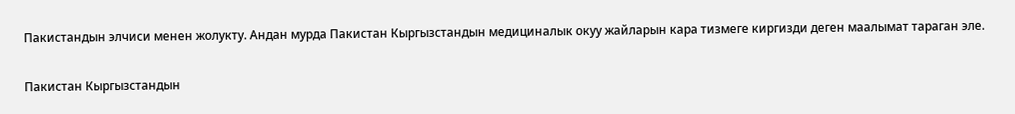Пакистандын элчиси менен жолукту. Андан мурда Пакистан Кыргызстандын медициналык окуу жайларын кара тизмеге киргизди деген маалымат тараган эле.

Пакистан Кыргызстандын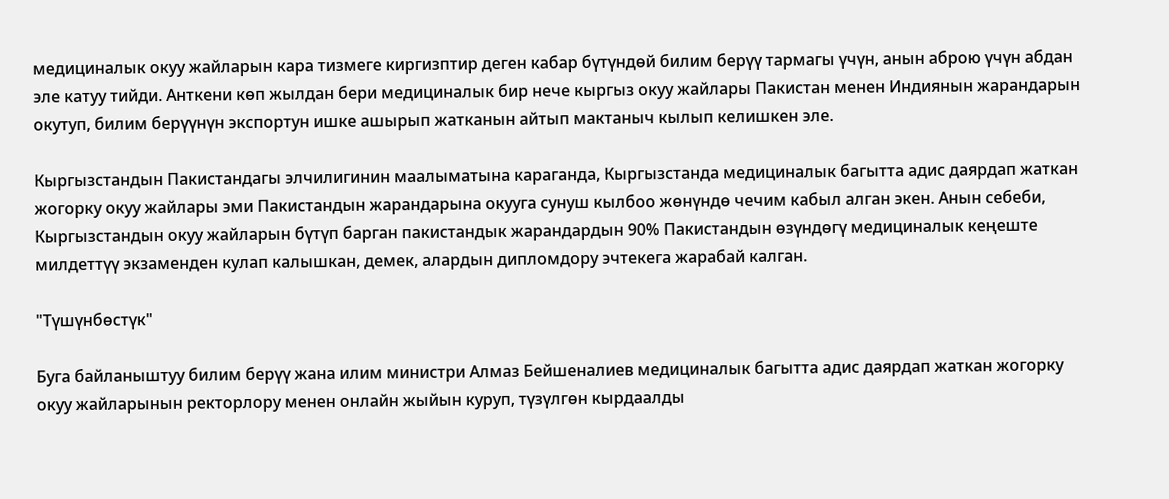медициналык окуу жайларын кара тизмеге киргизптир деген кабар бүтүндөй билим берүү тармагы үчүн, анын аброю үчүн абдан эле катуу тийди. Анткени көп жылдан бери медициналык бир нече кыргыз окуу жайлары Пакистан менен Индиянын жарандарын окутуп, билим берүүнүн экспортун ишке ашырып жатканын айтып мактаныч кылып келишкен эле.

Кыргызстандын Пакистандагы элчилигинин маалыматына караганда, Кыргызстанда медициналык багытта адис даярдап жаткан жогорку окуу жайлары эми Пакистандын жарандарына окууга сунуш кылбоо жөнүндө чечим кабыл алган экен. Анын себеби, Кыргызстандын окуу жайларын бүтүп барган пакистандык жарандардын 90% Пакистандын өзүндөгү медициналык кеңеште милдеттүү экзаменден кулап калышкан, демек, алардын дипломдору эчтекега жарабай калган.

"Түшүнбөстүк"

Буга байланыштуу билим берүү жана илим министри Алмаз Бейшеналиев медициналык багытта адис даярдап жаткан жогорку окуу жайларынын ректорлору менен онлайн жыйын куруп, түзүлгөн кырдаалды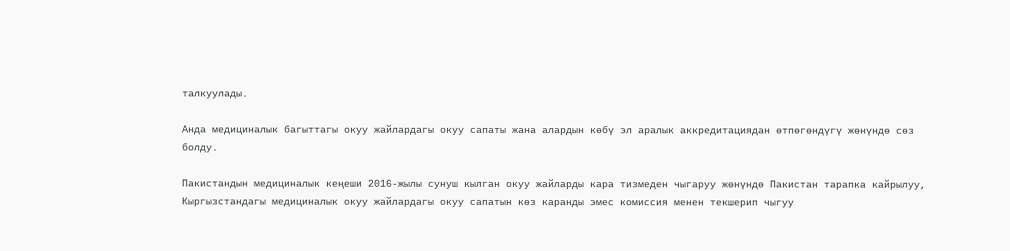талкуулады.

Анда медициналык багыттагы окуу жайлардагы окуу сапаты жана алардын көбү эл аралык аккредитациядан өтпөгөндүгү жөнүндө сөз болду.

Пакистандын медициналык кеңеши 2016-жылы сунуш кылган окуу жайларды кара тизмеден чыгаруу жөнүндө Пакистан тарапка кайрылуу, Кыргызстандагы медициналык окуу жайлардагы окуу сапатын көз каранды эмес комиссия менен текшерип чыгуу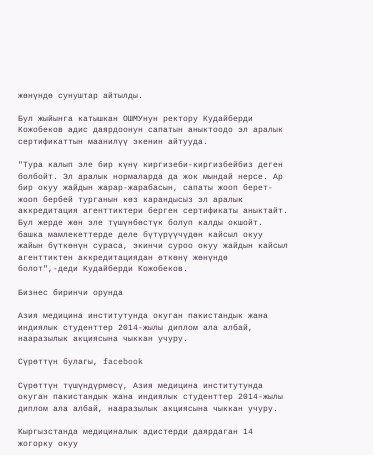жөнүндө сунуштар айтылды.

Бул жыйынга катышкан ОШМУнун ректору Кудайберди Кожобеков адис даярдоонун сапатын аныктоодо эл аралык сертификаттын маанилүү экенин айтууда.

"Тура калып эле бир күнү киргизеби-киргизбейбиз деген болбойт. Эл аралык нормаларда да жок мындай нерсе. Ар бир окуу жайдын жарар-жарабасын, сапаты жооп берет-жооп бербей турганын көз карандысыз эл аралык аккредитация агенттиктери берген сертификаты аныктайт. Бул жерде жөн эле түшүнбөстүк болуп калды окшойт. башка мамлекеттерде деле бүтүрүүчүдөн кайсыл окуу жайын бүткөнүн сураса, экинчи суроо окуу жайдын кайсыл агенттиктен аккредитациядан өткөнү жөнүндө болот",-деди Кудайберди Кожобеков.

Бизнес биринчи орунда

Азия медицина институтунда окуган пакистандык жана индиялык студенттер 2014-жылы диплом ала албай, нааразылык акциясына чыккан учуру.

Сүрөттүн булагы, facebook

Сүрөттүн түшүндүрмөсү, Азия медицина институтунда окуган пакистандык жана индиялык студенттер 2014-жылы диплом ала албай, нааразылык акциясына чыккан учуру.

Кыргызстанда медициналык адистерди даярдаган 14 жогорку окуу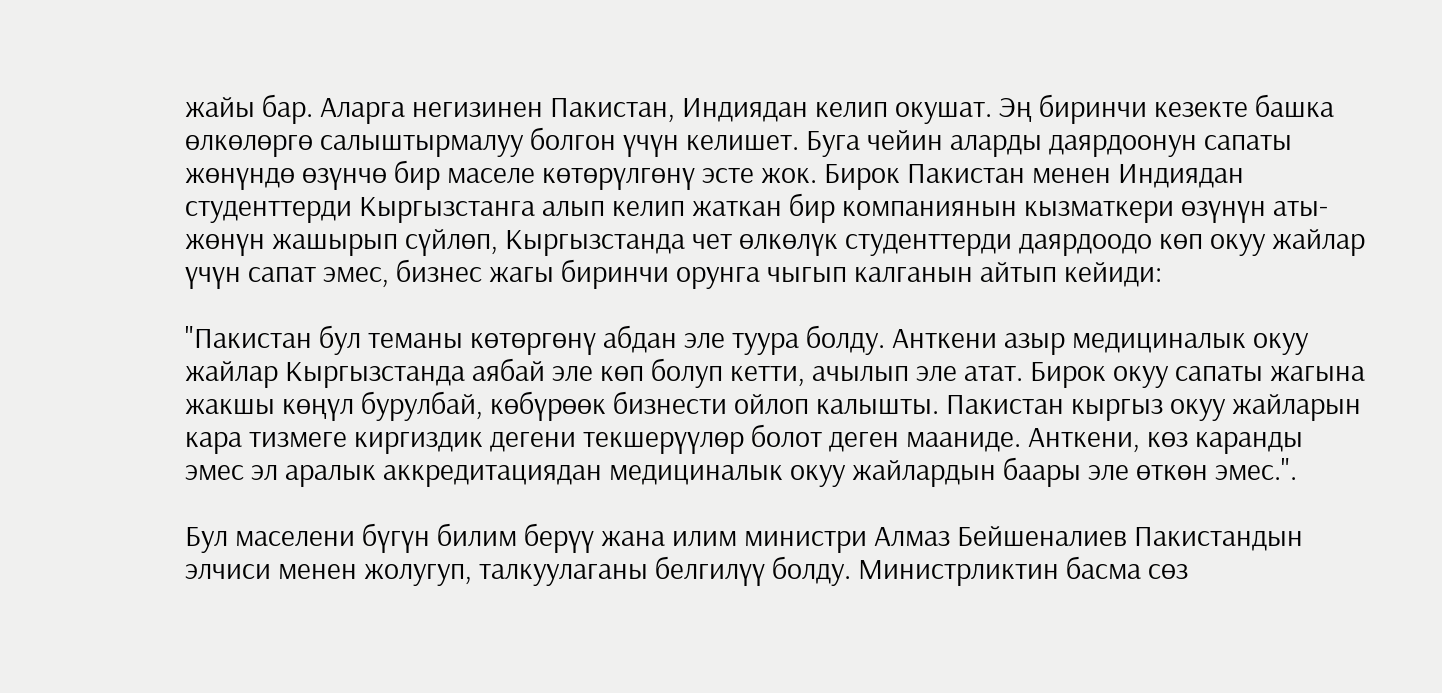жайы бар. Аларга негизинен Пакистан, Индиядан келип окушат. Эң биринчи кезекте башка өлкөлөргө салыштырмалуу болгон үчүн келишет. Буга чейин аларды даярдоонун сапаты жөнүндө өзүнчө бир маселе көтөрүлгөнү эсте жок. Бирок Пакистан менен Индиядан студенттерди Кыргызстанга алып келип жаткан бир компаниянын кызматкери өзүнүн аты-жөнүн жашырып сүйлөп, Кыргызстанда чет өлкөлүк студенттерди даярдоодо көп окуу жайлар үчүн сапат эмес, бизнес жагы биринчи орунга чыгып калганын айтып кейиди:

"Пакистан бул теманы көтөргөнү абдан эле туура болду. Анткени азыр медициналык окуу жайлар Кыргызстанда аябай эле көп болуп кетти, ачылып эле атат. Бирок окуу сапаты жагына жакшы көңүл бурулбай, көбүрөөк бизнести ойлоп калышты. Пакистан кыргыз окуу жайларын кара тизмеге киргиздик дегени текшерүүлөр болот деген мааниде. Анткени, көз каранды эмес эл аралык аккредитациядан медициналык окуу жайлардын баары эле өткөн эмес.".

Бул маселени бүгүн билим берүү жана илим министри Алмаз Бейшеналиев Пакистандын элчиси менен жолугуп, талкуулаганы белгилүү болду. Министрликтин басма сөз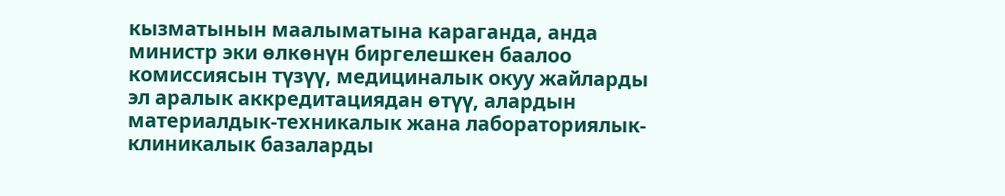кызматынын маалыматына караганда, анда министр эки өлкөнүн биргелешкен баалоо комиссиясын түзүү, медициналык окуу жайларды эл аралык аккредитациядан өтүү, алардын материалдык-техникалык жана лабораториялык-клиникалык базаларды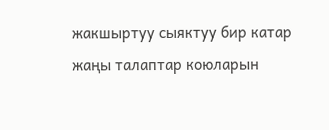жакшыртуу сыяктуу бир катар жаңы талаптар коюларын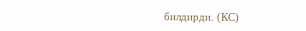билдирди. (КС)